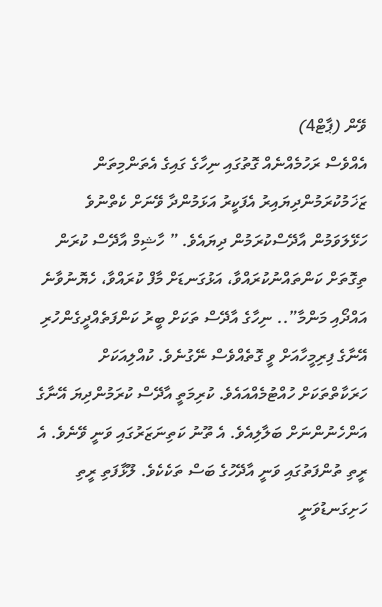ވޭން (ޕާޓް4)
އެއްވެސް ރަހުމެއްނެއް ގޮތުގައި ނިހާގެ ގައިގެ އެތަންމިތަން ޒަޚަމުކުރަމުންދިޔައިރު އެފަކީރު އަޅަމުންދާ ވޭނަށް ކެތްނުވެ ހަޅޭލަވަމުން އާދޭސްކުރަމުން ދިޔައެވެ. ” ހާޝިމް އާދޭސް ކުރަން ތިގޮތަށް ކަންތައްނުކުރައްވާ، އަޅުގަނޑަށް މާފް ކުރައްވާ، ހެޔޮނުވާނެ އައްދޯއި މަންމާ”.. ނިހާގެ އާދޭސް ތަކަށް ބީރު ކަންފަތެއްދީގެންހުރި އޭނާގެ ފިރިމީހާއަށް ވީ ގޮތެއްވެސް ނޭގުނެވެ. ކުއްލިއަކަށް ހަރަކާތްތަކަށް ހުއްޓުމެއްއައެވެ. ކުރިމަތީ އާދޭސް ކުރަމުންދިޔަ އޭނާގެ އަންހެނުންނަށް ބަލާލިއެވެ. އެ ތޫނު ކަތިނަޒަރުގައި ވަނީ ވޭނެވެ. އެ ރީތި ތުންފަތުގައި ވަނީ އާދޭހުގެ ބަސް ތަކެކެވެ. ލޫޅާފަތި ރީތި ހަށިގަނޑުވަނީ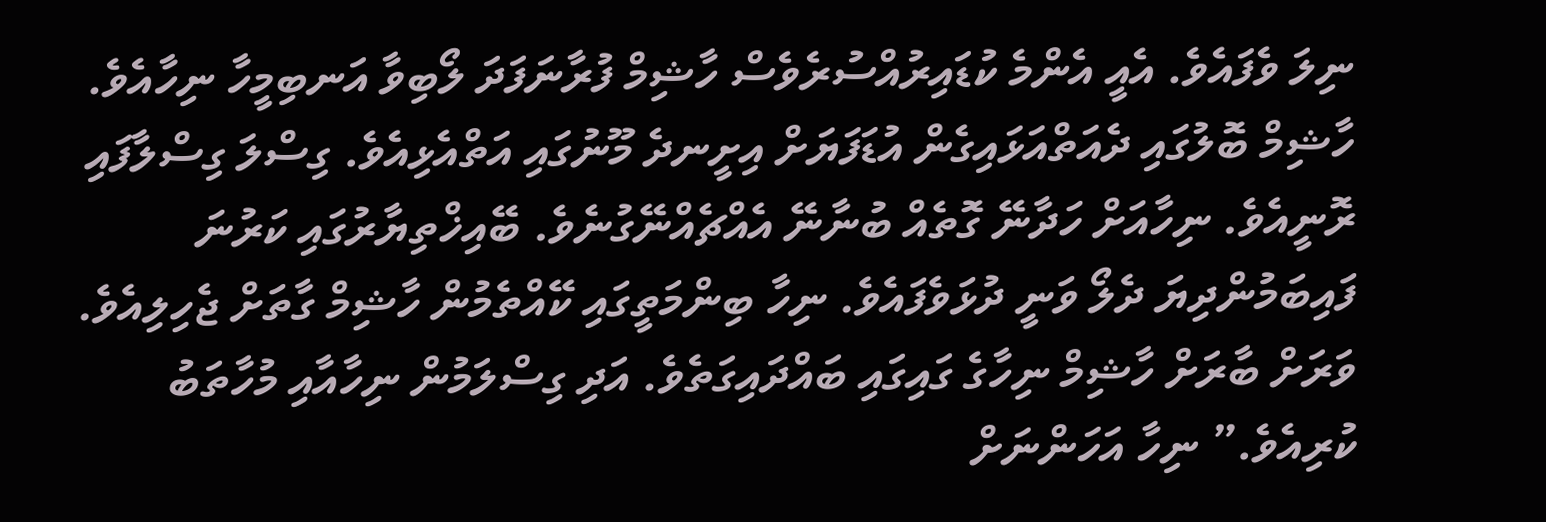ނިލަ ވެފައެވެ. އެއީ އެންމެ ކުޑައިރުއްސުރެވެސް ހާޝިމް ފުރާނަފަދަ ލޯބިވާ އަނބިމީހާ ނިހާއެވެ. ހާޝިމް ބޮލުގައި ދެއަތްއަޅައިގެން އުޑަފަޔަށް އިށީނދެ މޫނުގައި އަތްއެޅިއެވެ. ގިސްލަ ގިސްލާފައި ރޮނީއެވެ. ނިހާއަށް ހަދާނޭ ގޮތެއް ބުނާނޭ އެއްޗެއްނޭގުނެވެ. ބޭއިޚްތިޔާރުގައި ކަރުނަ ފައިބަމުންދިޔަ ދެލޯ ވަނީ ދުޅަވެފައެވެ. ނިހާ ބިންމަތީގައި ކޭއްތެމުން ހާޝިމް ގާތަށް ޖެހިލިއެވެ. ވަރަށް ބާރަށް ހާޝިމް ނިހާގެ ގައިގައި ބައްދައިގަތެވެ. އަދި ގިސްލަމުން ނިހާއާއި މުހާތަބު ކުރިއެވެ.” ނިހާ އަހަންނަށް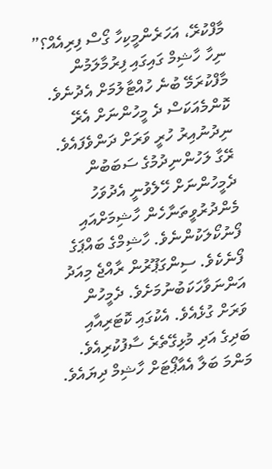މާފްކުރޭ، އަހަރެންމީކިހާ ގޯސް ފިރިއެއް؟” ނިހާ ހާޝިމް ގައިގައި ފިރުމާލަމުން މާފްކުރަމޭ ބުނެ ހުއްޓާލުމަށް އެދުނެވެ. ކޮންމެއަކަސް ދެ މީހުންނަށް އެރޭ ނިދުނުއިރު ހުރީ ވަރަށް ދަންވެފައެވެ. ރޭގާ ލަހުންނިދުމުގެ ސަބަބުން ދެމީހުންނަށް ހޭލެވުނީ އެދުވަހު މެންދުރުވީތަނާހެން ހާޝިމަށްއައި ފޯނުކޯލަކުންނެވެ. ހާޝިމްގެ ބައްޕަގެ ފޯނެކެވެ. ސިންގަޕޫރުން ރާއްޖެ މިއަދު އަންނަވާހަކަބުނުމަށެވެ. ދެމީހުން ވަރަށް ގުޅެއެވެ. އެކުގައި ކޮޓަރިއާއި ބަދިގެ އަދި މުޅިގޭތެރެ ސާފުކުރިއެވެ. މަންމަ ބަލާ އެއާޕޯޓަށް ހާޝިމް ދިޔައެވެ.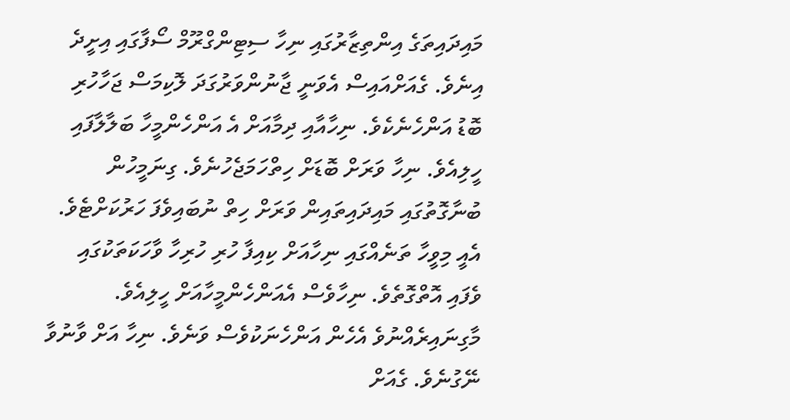މައިދައިތަގެ އިންތިޒާރުގައި ނިހާ ސިޓިންގްރޫމް ސޯފާގައި އިށީދެ އިނެވެ. ގެއަށްއައިސް އެވަނީ ޖާނުންވަރުގަދަ ލޮކިމަސް ޖަހާހުރި ބޮޑު އަންހެނެކެވެ. ނިހާއާއި ދިމާއަށް އެ އަންހެންމީހާ ބަލާލާފައި ހީލިއެވެ. ނިހާ ވަރަށް ބޮޑަށް ހިތްހަމަޖެހުނެވެ. ގިނަމީހުން ބުނާގޮތުގައި މައިދައިތައިން ވަރަށް ހިތް ނުބައިވެފަ ހަރުކަށްޓެވެ. އެއީ މިވީހާ ތަނެއްގައި ނިހާއަށް ކިއިފާ ހުރި ހުރިހާ ވާހަކަތަކުގައި ވެފައި އޮތްގޮތެވެ. ނިހާވެސް އެއަންހެންމީހާއަށް ހީލިއެވެ. މާގިނައިރެއްނުވެ އެހެން އަންހެނަކުވެސް ވަނެވެ. ނިހާ އަށް ވާނުވާ ނޭގުނެވެ. ގެއަށް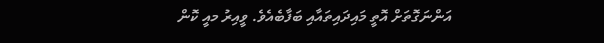އަންނަގޮތަށް އޮތީ މައިދައިތައާއި ބަފާބެއެވެ. ވީއިރު މއީ ކޮން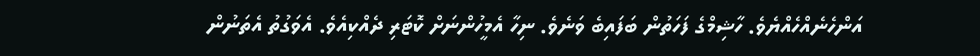އަންހެނެއްހެއްޔެވެ. ހާޝިމްގެ ފަހަތުން ބަފައިބެ ވަނެވެ. ނިހާ އެމީހުންނަށް ކޮޓަރި ދެއްކިއެވެ. އެވަގުތު އެތަނުން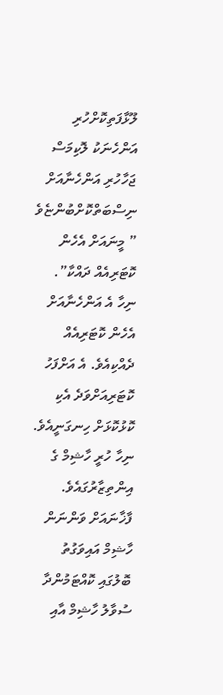ލޫޅާފަތިކޮށްހުރި އަންހެނަކު ލޮކިމަސް ޖަހާހުރި އަންހެނާއަށް ނިސްބަތްކޮށްބުންޏެވެ ” މީނައަށް އެހެން ކޮޓަރިއެއް ދައްކާ”. ނިހާ އެ އަންހެނާއަށް އެހެން ކޮޓަރިއެއް ދެއްކިއެވެ. އެ އަށްފަހު ކޮޓަރިއަށްވަދެ އެކި ކޮޅުކޮޅަށް ހިނގަނީއެވެ. ނިހާ ހުރީ ހާޝިމް ގެ އިންތިޒާރުގައެވެ. ފާޚާނައަށް ވަންނަން ހާޝިމް އައިވަގުތު ބޮލުގައި ކޮއްޓަމުންދާ ސުވާލު ހާޝިމް އާއި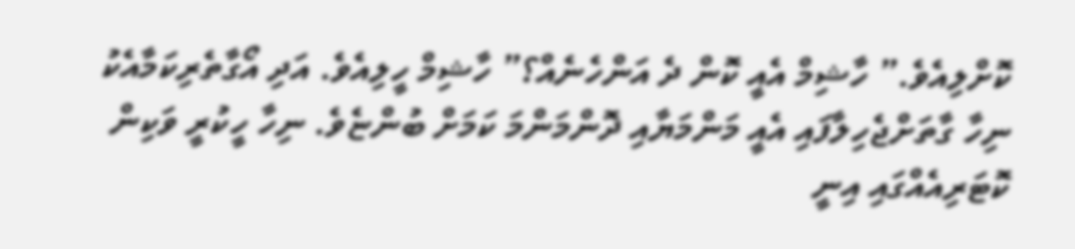ކޮށްލިއެވެ.” ހާޝިމް އެއީ ކޮން ދެ އަންހެނެއް؟” ހާޝިމް ހީލިއެވެ. އަދި އޯގާތެރިކަމާއެކު ނިހާ ގާތަށްޖެހިލާފައި އެއީ މަންމަޔާއި ދޮންމަންމަ ކަމަށް ބުންޏެވެ. ނިހާ ހީކުރީ ވަކިން ކޮޓަރިއެއްގައި އިނީ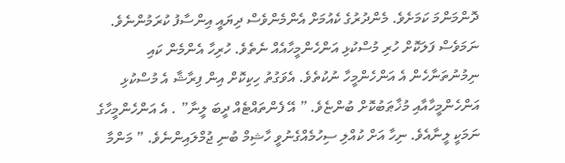ދޮންމަންމަ ކަމަށެވެ. މެންދުރުގެ ކެއުމަށް އެންމެންވެސް ދިޔައީ އިންސާފު ކުރަމުންނެވެ. ނަމަވެސް ފަލަކޮށް ހުރި މުސްކުޅި އަންހެންމީހާއެއް ނެތެވެ. ހުރިހާ އެންމެން ކައި ނިމުނުތަނާހެން އެ އަންހެންމީހާ ނުކުތެވެ. އެވަގުތު ހިކިކޮށް އިން ފިރާޝާ އެ މުސްކުޅި އަންހެންމީހާއާއި މުޚާޠަބުކޮށް ބުންޏެވެ. ” އޭ ފެންތައްޓެއް ދީބަ ލީނާ” . އެ އަންހެންމީހާގެ ނަމަކީ ލީނާއެވެ. ނިހާ އަށް ކުއްލި ސިހުމެއްގެނުވީ ހާޝިމް ބުނި ޖުމްލައިންނެވެ. ” މަންމާ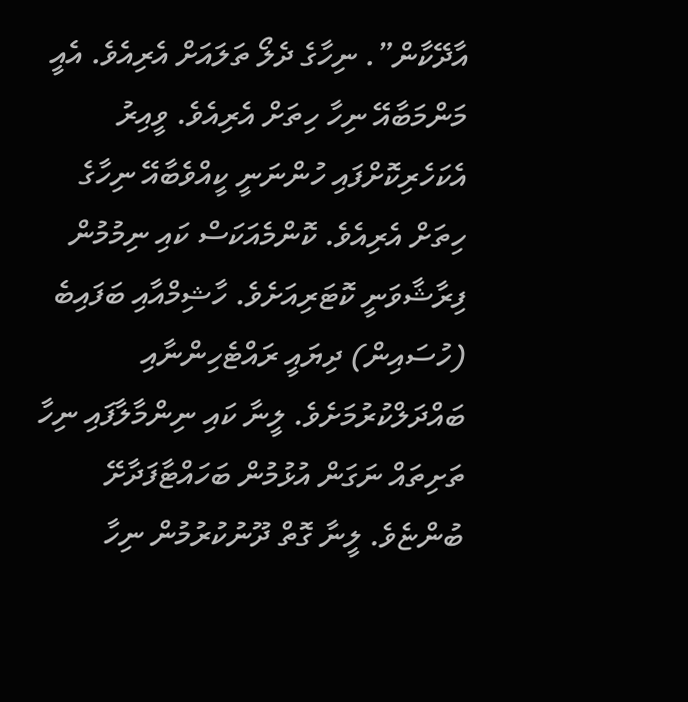އާދޭކާން”. ނިހާގެ ދެލޯ ތަލައަށް އެރިއެވެ. އެއީ މަންމަބާއޭ ނިހާ ހިތަށް އެރިއެވެ. ވީއިރު އެކަހެރިކޮށްފައި ހުންނަނީ ކީއްވެބާއޭ ނިހާގެ ހިތަށް އެރިއެވެ. ކޮންމެއަކަސް ކައި ނިމުމުން ފިރާޝާވަނީ ކޮޓަރިއަށެވެ. ހާޝިމްއާއި ބަފައިބެ (ހުސައިން) ދިޔައީ ރައްޓެހިންނާއި ބައްދަލްކުރުމަށެވެ. ލީނާ ކައި ނިންމާލާފައި ނިހާ ތަށިތައް ނަގަން އުޅުމުން ބަހައްޓާފަދާށޭ ބުންޏެވެ. ލީނާ ގޮތް ދޫނުކުރުމުން ނިހާ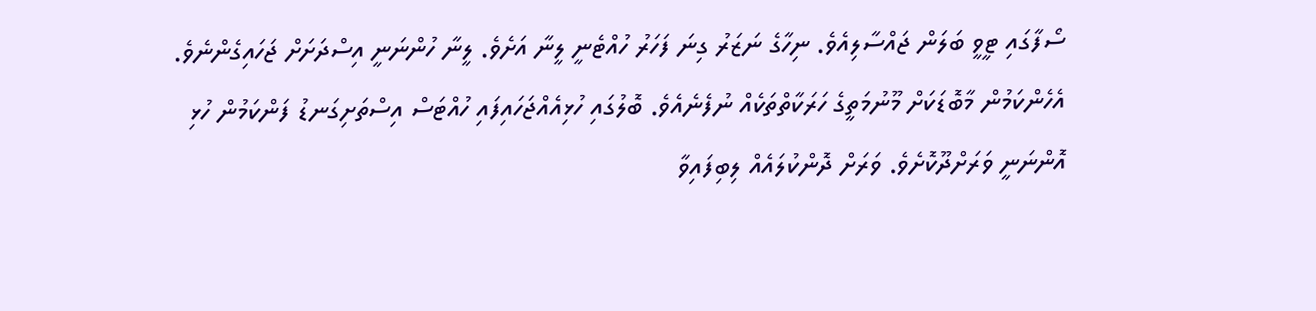ސޯފާގައި ޓީވީ ބަލަން ޖައްސާލިއެވެ. ނިހާގެ ނަޒަރު ގިނަ ފަހަރު ހުއްޓެނީ ލީނާ އަށެވެ. ލީނާ ހުންނަނީ އިސްދަށަށް ޖަހައިގެންނެވެ. އެހެންކަމުން މާބޮޑަކަށް މޫނުމަތީގެ ހަރަކާތްތަކެއް ނުފެނެއެވެ. ބޮލުގައި ހުޅިއެއްޖަހައިފައި ހުއްޓަސް އިސްތަށިގަނޑު ފަންކަމުން ހުޅި އޮންނަނީ ވަރަށްދޫކޮށެވެ. ވަރަށް ދޮންކުލައެއް ލިބިފައިވާ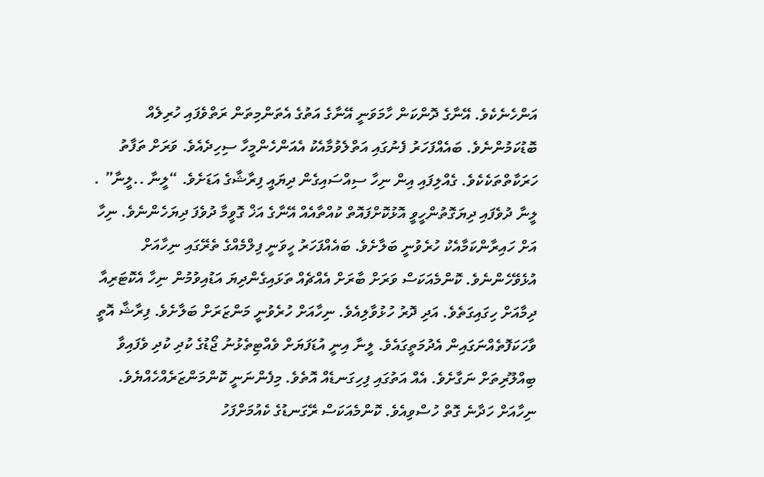އަންހެނެކެވެ. އޭނާގެ ދޮންކަން ހާމަވަނީ އޭނާގެ އަތުގެ އެތަންމިތަން ރަތްވެފައި ހުރިލެއް ބޮޑުކަމުންނެވެ. ބައެއްފަހަރު ފެނުގައި އަތްލެވުމާއެކު އެއަންހެންމީހާ ސިހިދެއެވެ. ވަރަށް ތަފާތު ހަރަކާތްތަކެކެވެ. ގެއްލިފައި އިން ނިހާ ސިއްސައިގެން ދިޔައީ ފިރާޝާގެ އަޑަށެވެ. “ލީނާ ..ލީނާ” . ލީނާ ދުވެފައި ދިޔަގޮތުންހީވީ އޮޅުކޮށްފައޮތް ކުއްތާއެއް އޭނާގެ އަޚް ގޮވީމާ ދުވެފަ ދިޔަހެންނެވެ. ނިހާ އަށް ހައިރާންކަމާއެކު ހުރެވުނީ ބަލާށެވެ. ބައެއްފަހަރު ހީވަނީ ފިލްމެއްގެ ތެރޭގައި ނިހާއަށް އުޅެވޭހެންނެވެ. ކޮންމެއަކަސް ވަރަށް ބާރަށް އެއްޗެއް ތަޅައިގެންދިޔަ އަޑުއިވުމުން ނިހާ އެކޮޓަރިއާ ދިމާއަށް ހިގައިގަތެވެ. އަދި ދޮރު ހުޅުވާލިއެވެ. ނިހާއަށް ހުރެވުނީ މަންޒަރަށް ބަލާށެވެ. ފިރާޝާ އޮތީ ވާހަކަފޮތެއްނަގައިން އެދުމަތީގައެވެ. ލީނާ އިނީ އުޑަފަޔަށް ވެއްޓިތެޅުނު ޖޯޑުގެ ކުދި ކުދި ވެފައިވާ ބިއްލޫރިތަށް ނަގާށެވެ. އެއް އަތުގައި ފިހިގަނޑެއް އޮތެވެ. މިފެންނަނީ ކޮންމަންޒަރެއްހެއްޔެވެ. ނިހާއަށް ހަދާނެ ގޮތް ހުސްވިއެވެ. ކޮންމެއަކަސް ރޭގަނޑުގެ ކެއުމަށްފަހު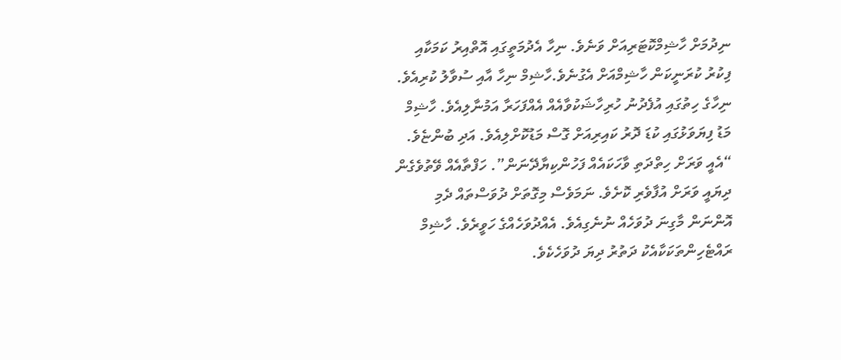ނިދުމަށް ހާޝިމްކޮޓަރިއަށް ވަނެވެ. ނިހާ އެދުމަތީގައި އޮތްއިރު ކަމަކާއި ފިކުރު ކުރަނީކަން ހާޝިމްއަށް އެގުނެވެ.ހާޝިމް ނިހާ އާއި ސުވާލު ކުރިއެވެ. ނިހާގެ ހިތުގައި އުފެދުނު ހުރިހާޝަކުވާއެއް އެއްފަހަރާ އަމުނާލިއެވެ. ހާޝިމް މަޑު ފިޔަވަޅުގައި ކުޑަ ދޮރު ކައިރިއަށް ގޮސް މަޑުކޮށްލިއެވެ. އަދި ބުންޏެވެ. “އެއީ ވަރަށް ހިތްދަތި ވާހަކައެއް ފަހުންކިޔާދޭނަން”. ހަފްތާއެއް ވޭތުވެގެން ދިޔައީ ވަރަށް އުފާވެރި ކޮށެވެ. ނަމަވެސް މިގޮތަށް ދުވަސްތައް ދެމި އޮންނަން މާގިނަ ދުވަހެއް ނުނެގިއެވެ. އެއްދުވަހެއްގެ ހަވީރެވެ. ހާޝިމް ރައްޓެހިންތަކަކާއެކު ދަތުރު ދިޔަ ދުވަހެކެވެ.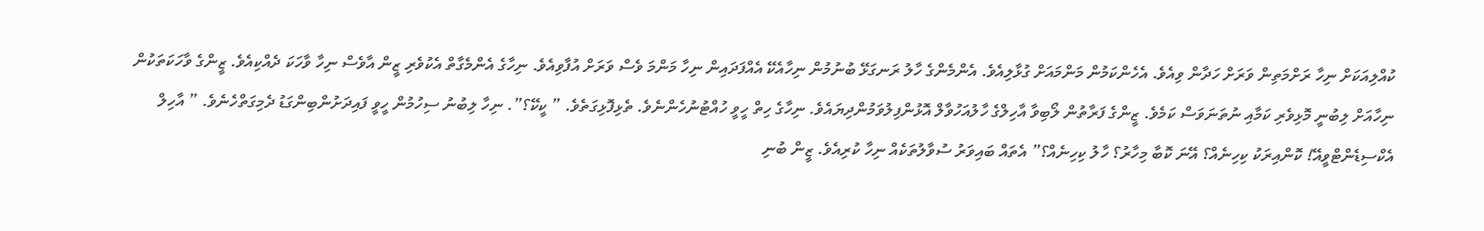ކުއްލިއަކަށް ނިހާ ރަށްމަތިން ވަރަށް ހަދާން ވިއެވެ. އެހެންކަމުން މަންމައަށް ގުޅާލިއެވެ. އެންމެންގެ ހާލު ރަނގަޅޭ ބުނުމުން ނިހާއެކޭ އެއްފަދައިން ނިހާ މަންމަ ވެސް ވަރަށް އުފާވިއެވެ. ނިހާގެ އެންމެގާތް އެކުވެރި ޒީން އާވެސް ނިހާ ވާހަކަ ދެއްކިއެވެ. ޒީންގެ ވާހަކަތަކުން ނިހާއަށް ލިބުނީ މޮޅިވެރި ކަމާއި ނުތަނަވަސް ކަމެވެ. ޒީންގެ ފަރާތުން ލޯބިވާ އާހިލްގެ ހާލުއަހުވާލް އޮޅުންފިލުވަމުންދިޔައެވެ. ނިހާގެ ހިތް ހީވީ ހުއްޓުނުހެންނެވެ. ތެޅިފޮޅިގަތެވެ. ” ކީކޭ؟”. ނިހާ ލިބުނު ސިހުމުން ހީވީ ފައިދަށުންބިންގަޑު ދެމިގަތްހެނެވެ. ” އާހިލް އެކްސިޑެންޓްވީއޭ! ކޮންއިރަކު ކިހިނެއް؟ އޭނަ ކޮބާ މިހާރު؟ ހާލު ކިހިނެއް؟” އެތައް ބައިވަރު ސުވާލުތަކެއް ނިހާ ކުރިއެވެ. ޒީން ބުނި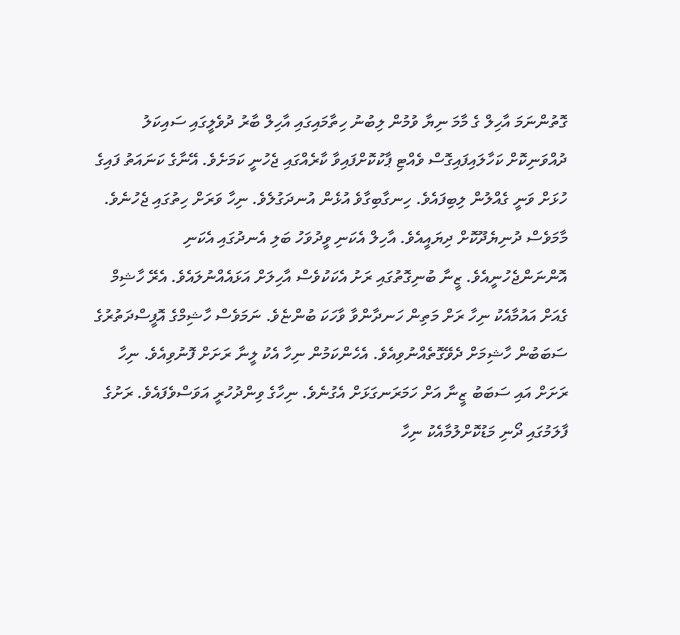ގޮތުންނަމަ އާހިލް ގެ މާމަ ނިޔާ ވުމުން ލިބުނު ހިތާމައިގައި އާހިލް ބާރު ދުވެލީގައި ސައިކަލު ދުއްވަނިކޮށް ކަހާލައިފައިގޮސް ވެއްޓި ޕާކުކޮށްފައިވާ ކާރެއްގައި ޖެހުނީ ކަމަށެވެ. އޭނާގެ ކަނައަތު ފައިގެ ހުޅަށް ވަނީ ގެއްލުން ލިބިފައެވެ. ހިނގާބިގާވެ އުޅެން އުނދަގުލެވެ. ނިހާ ވަރަށް ހިތުގައި ޖެހުނެވެ. މާމަވެސް ދުނިޔެދޫކޮށް ދިޔައީއެވެ. އާހިލް އެކަނި ވީދުވަހު ބަލި އެނދުގައި އެކަނި އޮންނަންޖެހުނީއެވެ. ޒީނާ ބުނިގޮތުގައި ރަށު އެކަކުވެސް އާހިލަށް އަޅައެއްނުލައެވެ. އެރޭ ހާޝިމް ގެއަށް އައުމާއެކު ނިހާ ރަށް މަތިން ހަނދާންވާ ވާހަކަ ބުންޏެވެ. ނަމަވެސް ހާޝިމްގެ އޮފީސްދަތުރުގެ ސަބަބުން ހާޝިމަށް ދެވޭގޮތެއްނުވިއެވެ. އެހެންކަމުން ނިހާ އެކު ލީނާ ރަށަށް ފޮނުވިއެވެ. ނިހާ ރަށަށް އައި ސަބަބު ޒީނާ އަށް ހަމަރަނގަޅަށް އެގުނެވެ. ނިހާގެ ވިންދުހުރީ އަވަސްވެފައެވެ. ރަށުގެ ފާލަމުގައި ދޯނި މަޑުކޮށްލުމާއެކު ނިހާ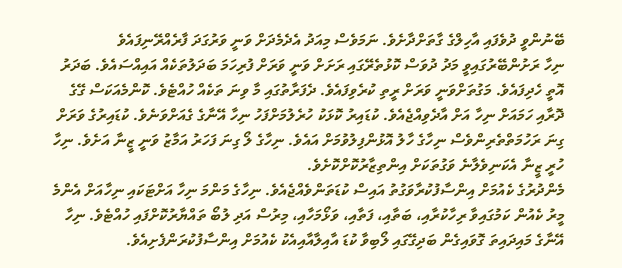ބޭނުންވީ ދުވެފައި އާހިލްގެ ގާތަށްދާށެވެ. ނަމަވެސް މިއަދު އެދެމެދަށް ވަނީ ވަރުގަދަ ފާރެއްރޭނިފައެވެ
ނިހާ ރަށުންބޭރުގައިވީ މަދު ދުވަސް ކޮޅުތެރޭގައި ރަށަށް ވަނީ ވަރަށް ފުރިހަމަ ބަދަލުތަކެއް އައިއްސައެވެ. ބަދަރު އޮތީ ހެދިފައެވެ. މަގުތަށްވަނީ ވަރަށް ރީތި ކުރެވިފައެވެ. ދެފަރާތުގައި މާ ވިނަ ތަކެއް ހުއްޓެވެ. ކޮންމެއަކަސް ގޭގެ ދޮރާއި ހަމައަށް ނިހާ އަށް އާދެވިއްޖެއެވެ. ކުޑައިރު ކޮޅަކު ހުރެލުމަށްފަހު ނިހާ އޭނާގެ ގެއަށްވަނެވެ. ކުޑައިރުގެ ވަރަށް ގިނަ ރަހުމަތްތެރިންވެސް ނިހާގެ ހާލު އޮޅުންފިލުވުމަށް އައެވެ. ނިހާގެ ލޯ ގިނަ ފަހަރު އަމާޒު ވަނީ ޒީނާ އަށެވެ. ނިހާ ހުރީ ޒީނާ އެކަނިވެލާނެ ވަގުތަކަށް އިންތިޒާރުކޮށްކޮށެވެ.
މެންދުރުގެ ކެއުމަށް އިންސާފުކުރާވަގުތު އައިސް ކުޑަތަންވެއްޖެއެވެ. ނިހާގެ މަންމަ ނިހާ އަށްޓަކައި ނިހާއަށް އެންމެ މީރު ކެއުން ކަމުގައިވާ ރިހާކުރާއި، ބަތާއި، ފަތާއި، ވަޅޯމަހާއި، މިރުސް އަދި ލުބޯ ތައްޔާރުކޮށްފައި ހުއްޓެވެ. ނިހާ އޭނާގެ މައިދައިތަ ގޮވައިގެން ބަދިގޭގައި ލޯބިވާ ކުޑަ އާއިލާއާއިއެކު ކެއުމަށް އިންސާފުކުރަންފެށިއެވެ.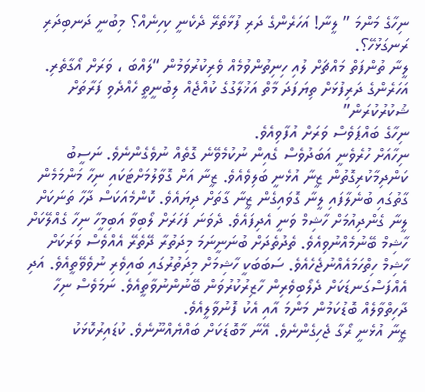ނިހާގެ މަންމަ ” ލީނާ! އަހަރެންގެ ދަރި ފުޅާތެރޭ ދެކެނީ ކިހިނެއް؟ މިބުނީ ދަނބިދަރި ރަނގަޅުހޭ؟.
ލީނާ ތުންފަތް މައްޗަށް ލުއި ހިނިތުންވުމެއް ވެރިކުރުވަމުން “ލައްބަ ، ވަރަށް އޯގާތެރި. އަހަރެންގެ ދަރިފުޅަށް ތިޔަފަދަ މާތް އަޚުލާގުގެ ކުއްޖެއް ލިބުނީތީ ހެއްދެވި ފަރާތަށް ޝުކުރުކުރަން”
ނިހާގެ ބައްޕަވެސް ވަރަށް އުފާވިއެވެ.
ނިހާއަށް ހުރެވެނީ އަބަދުވެސް ގެއިން ނުކުމެވޭނެ ގޮތެއް ނުވެގެންނެވެ. ނަސީބު ކަންދިމާކުރިގޮތުން ޒީނާ އުޅެނީ ބަލިވެއެވެ. ޒީނާ އަށް ގޮވާލުމަށްޓަކައި ނިހާ މަންމަމެން ގާތުގައި ބުނެލާފައި ލީނާ ގޮވައިގެން ޒީނާ ގާތަށް ދިޔައެވެ. ކޮންމެއަކަސް ދާހާ ތަނަކަށް ލީނާ ގެންދިއުމަށް ހާޝިމް ވަނީ އެދިފައެވެ. ދެވަނަ ފަހަރަށް ލޯބިވާ އަބިމީހާ ނިހާ ގެއްލޭކަށް ހާޝިމް ބޭނުމެއްނުވިއެވެ. ތެދުތެދަށް ބުނަނީނަމަ މިދަތުރާ ދޭތެރޭ އެއްވެސް ވަރަކަށް ހާޝިމް ހިތްހަމައެއްނުޖެހެއެވެ. ސަބަބަކީ ހާޝިމަށް މިދަތުރުގައި ބައިވެރި ނުވެވޭތީއެވެ. އަދި އެއްފަސްގަނޑަކަށް ދެލޯބިވެރިން ހާޒިރުކުރުވަން ބޭނުންނުވާތީއެވެ. ނަމަވެސް ނިހާ ދާހިތްވާލެއް ބޮޑުކަމުން މަންމަ އާއި އެކު ފޮނުވާލީއެވެ.
ޒީނާ އުޅެނީ ރޯގާ ޖެހިގެންނެވެ. އޭނާ މާބޮޑަކަށް ބައްޔެއްނޫނެވެ. ކުޑައިރުކޮޅަކު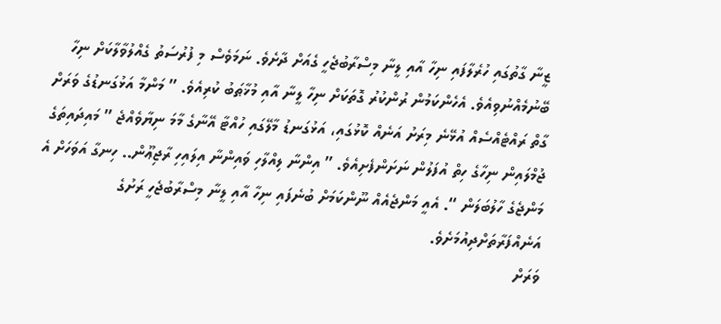ޒީނާ ގާތުގައި ހުރެލާފައި ނިހާ އާއި ލީނާ މިސްރާބުޖެހީ ގެއަށް ދާށެވެ. ނަމަވެސް މި ފުރުސަތު ގެއްލުވާލާކަށް ނިހާ ބޭނުމެއްނުވިއެވެ. އެހެންކަމުން ރުންކުރު ގޮތަކަށް ނިހާ ލީނާ އާއި މުޚާޠަބު ކުރިއެވެ. ” މަންމާ އަޅުގަނޑުގެ ވަރަށް ގާތް ރައްޓެއްސެއް އުޅޭނެ މިރަށު އަނެއް ކޮޅުގައި، އަޅުގަނޑު މާލޭގައި ހުއްޓާ އޭނާގެ މާމަ ނިޔާވެއްޖެ ” މައިދައިތަގެ ޖުމްލައިން ނިހާގެ ހިތް އުފަލުން ނަށަންފެށިއެވެ. ” އިންނާ ލިއްލާހި ވައިންނާ އިލައިހި ރާޖިޢޫން.. ހިނގާ އަވަހަށް އެ މަންޖެގެ ހާލުބަލަން “. އެއީ މަންޖެއެއް ނޫންކަމަށް ބުނެފައި ނިހާ އާއި ލީނާ މިސްރާބުޖެހީ ރަށުގެ އަނެއްފަރާތަށްދިއުމަށެވެ.
ވަރަށް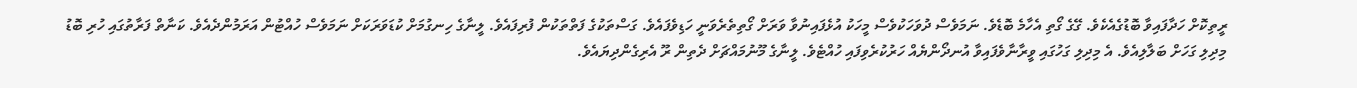ރީތިކޮށް ހަދާފައިވާ ބޮޑުގެއެކެވެ. ގޭގެ ގޯތި އެހާމެ ބޮޑެވެ. ނަމަވެސް ދުވަހަކުވެސް މީހަކު އުޅެފައިނުވާ ވަރަށް ގޯތިތެރެވަނީ ހަޑިވެފައެވެ. ގަސްތަކުގެ ފަތްތަކުން ފުރިފައެވެ. ލީނާގެ ހިނގުމަށް ކުޑަވަރަކަށް ނަމަވެސް ހުއްޓުން އަރަމުންދެއެވެ. ކަނާތް ފަރާތުގައި ހުރި ބޮޑު މިދިލި ގަހަށް ބަލާލިއެވެ. އެ މިދިލި ގަހުގައި ވީރާނާވެފައިވާ އުނދޯންޔެއް ހަރުކުރެވިފައި ހުއްޓެވެ. ލީނާގެ މޫނުމައްޗަށް ދެތިން ރޫ އެރިގެންދިޔައެވެ.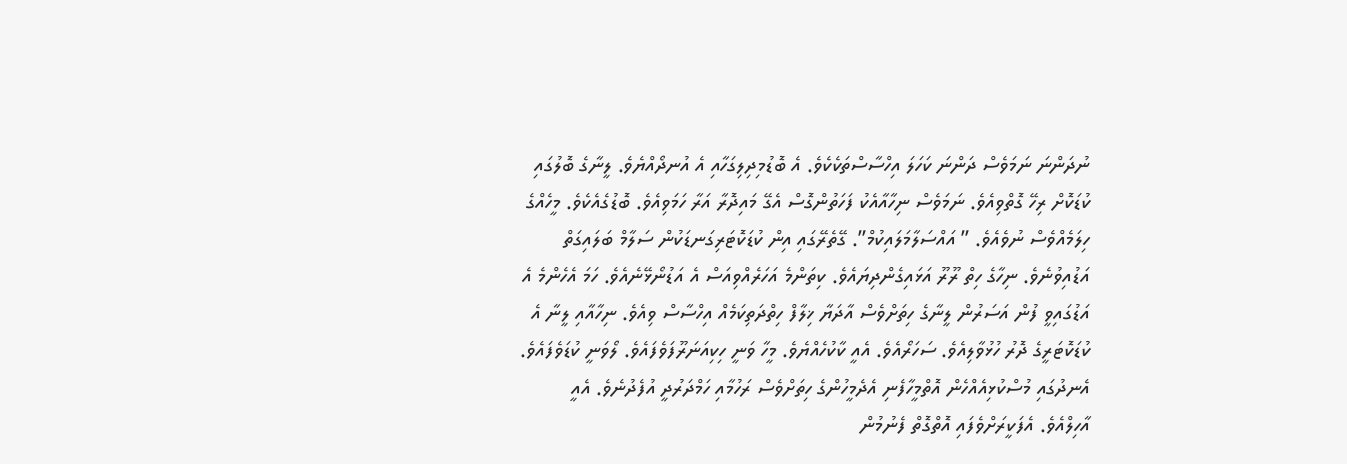ނުދަންނަ ނަމަވެސް ދަންނަ ކަހަލަ އިހްސާސްތަކެކެވެ. އެ ބޮޑުމިދިލިގަހާއި އެ އުނދޯއްޔެވެ. ލީނާގެ ބޮލުގައި ކުޑަކޮށް ރިހޭ ގޮތްވިއެވެ. ނަމަވެސް ނިހާއާއެކު ފަހަތުންގޮސް އެގޭ މައިދޮރާ އަރާ ހަމަވިއެވެ. ބޮޑުގެއެކެވެ. މީހެއްގެ ހިލަމެއްވެސް ނުވެއެވެ. ” އައްސަލާމަލައިކުމް”. ގޭތެރޭގައި އިން ކުޑަކޮޓަރިގަނޑަކުން ސަލާމް ބަލައިގަތް އަޑުއިވުނެވެ. ނިހާގެ ހިތް ރޫރޫ އަޅައިގެންދިޔައެވެ. ކިތަންމެ އަހަރެއްވިއަސް އެ އަޑުނޯޅޭނެއެވެ. ހަމަ އެހެންމެ އެ އަޑުގައިވީ ފުން އަސަރުން ލީނާގެ ހިތަށްވެސް އާދަޔާ ޚިލާފް ހިތްދަތިކަމެއް އިހްސާސް ވިއެވެ. ނިހާއާއި ލީނާ އެ ކުޑަކޮޓަރީގެ ދޮރު ހުޅުވާލިއެވެ. ސަހަރޯއެވެ. އެއީ ކާކުހެއްޔެވެ. މީހާ ވަނީ ހިކިއަނަރޫފަވެފައެވެ. ލޯވަނީ ކުޑަވެފައެވެ. އެނދުގައި މުސްކުޅިއެއްހެން އޮތްމީހާފެނި އެދެމީހުންގެ ހިތަށްވެސް ރަހުމާއި ހަމްދަރުދީ އުފެދުނެވެ. އެއީ އާހިލްއެވެ. އެފަކީރަށްވެފައި އޮތްގޮތް ފެނުމުން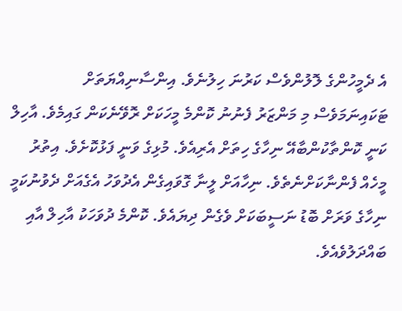އެ ދެމީހުންގެ ލޮލުންވެސް ކަރުނަ ހިލުނެވެ. އިންސާނިއްޔަތަށް ޓަކައިނަމަވެސް މި މަންޒަރު ފެނުނު ކޮންމެ މީހަކަށް ރޮވޭނެކަން ގައިމެވެ. އާހިލް ކަނީ ކޮންތާކުންބާއޭ ނިހާގެ ހިތަށް އެރިއެވެ. މުޅިގެ ވަނީ ފަޅުކޮށެވެ. އިތުރު މީހެއް ފެންނާކަށްނެތެވެ. ނިހާއަށް ލީނާ ގޮވައިގެން އެދުވަހު އެގެއަށް ދެވުނުކަމީ ނިހާގެ ވަރަށް ބޮޑު ނަސީބަކަށް ވެގެން ދިޔައެވެ. ކޮންމެ ދުވަހަކު އާހިލް އާއި ބައްދަލުވެއެވެ.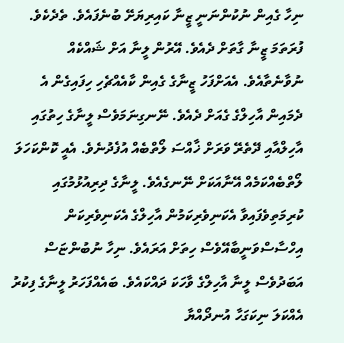ނިހާ ގެއިން ނުކުންނަނީ ޒީނާ ކައިރިޔަށޭ ބުނެފައެވެ. ތެދެކެވެ. ފުރަތަމަ ޒީނާ ގާތަށް ދެއެވެ. އޭރުން ލީނާ އަށް ޝައްކެއް ނުވާނެތާއެވެ. އެއަށްފަހު ޒީނާގެ ގެއިން ކާއެއްޗެހި ހިފައިގެން އެ ދެމައިން އާހިލްގެ ގެއަށް ދެއެވެ. ނޭނގިނަމަވެސް ލީނާގެ ހިތުގައި އާހިލްއާއި ދޭތެރޭ ވަރަށް ޚާއްސަ ލޯތްބެއް އުފެދުނެވެ. އެއީ ކޮންކަހަލަ ލޯތްބެއްކަމެއް އޭނާއަކަށް ނޭނގެއެވެ. ލީނާގެ ދިރިއުޅުމުގައި ކުރިމަތިވެފައިވާ އެކަނިވެރިކަމުން އާހިލްގެ އެކަނިވެރިކަން އިހްސާސްވަނީބާއޭވެސް ހިތަށް އަރައެވެ. ނިހާ ނުބުންޏަސް އަބަދުވެސް ލީނާ އާހިލްގެ ވާހަކަ ދައްކައެވެ. ބައެއްފަހަރު ލީނާގެ ފިކުރު އެއްކަލަ ނިކަގަހާ އުނދޯއްޔާ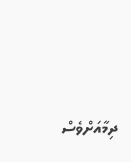ދިމާއަށްވެސް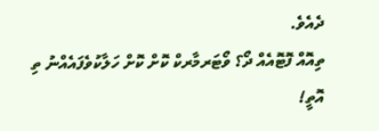ދެއެވެ.
ތިއޮއް ފޮޓޮއެއް ދޯ؟ ވޯޓަރމާރކް ކޮށް ކޮށް ހަލާކުވެފައެއްނު ތި އޮތީ!